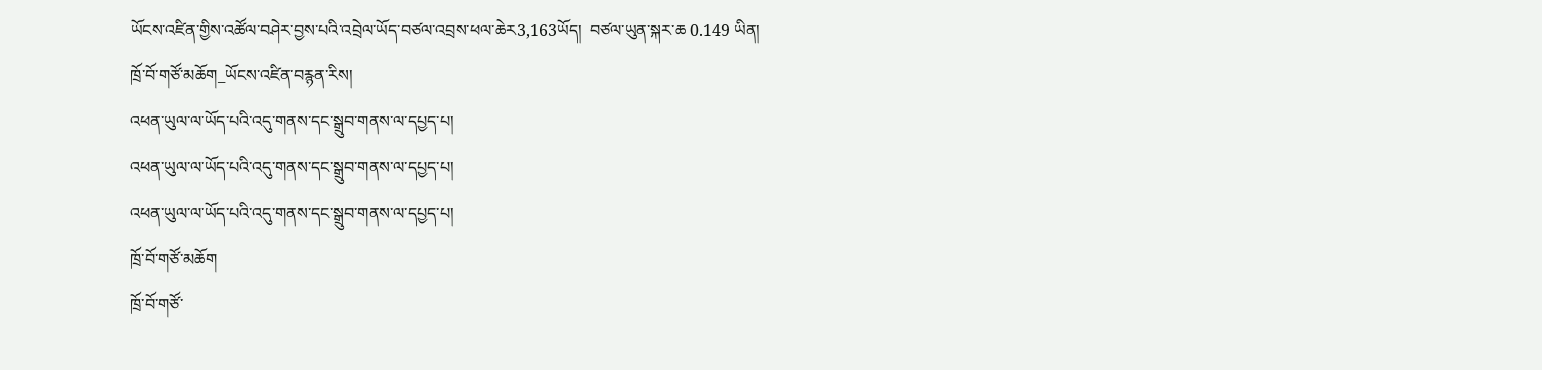ཡོངས་འཛིན་གྱིས་འཚོལ་བཤེར་བྱས་པའི་འབྲེལ་ཡོད་བཙལ་འབྲས་ཕལ་ཆེར3,163ཡོད།  བཙལ་ཡུན་སྐར་ཆ 0.149 ཡིན།
ཁྲོ་བོ་གཙོ་མཆོག_ཡོངས་འཛིན་བརྙན་རིས།
འཕན་ཡུལ་ལ་ཡོད་པའི་འདུ་གནས་དང་སྒྲུབ་གནས་ལ་དཔྱད་པ།
འཕན་ཡུལ་ལ་ཡོད་པའི་འདུ་གནས་དང་སྒྲུབ་གནས་ལ་དཔྱད་པ།
འཕན་ཡུལ་ལ་ཡོད་པའི་འདུ་གནས་དང་སྒྲུབ་གནས་ལ་དཔྱད་པ།
ཁྲོ་བོ་གཙོ་མཆོག
ཁྲོ་བོ་གཙོ་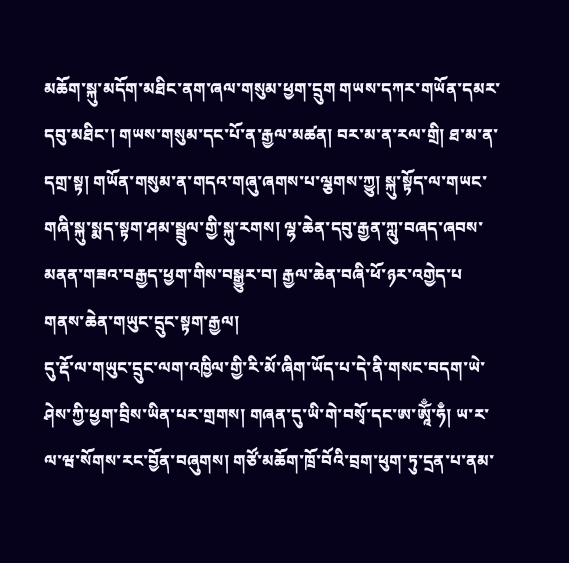མཆོག་སྐུ་མདོག་མཐིང་ནག་ཞལ་གསུམ་ཕྱག་དྲུག གཡས་དཀར་གཡོན་དམར་དབུ་མཐིང་། གཡས་གསུམ་དང་པོ་ན་རྒྱལ་མཚན། བར་མ་ན་རལ་གྲི། ཐ་མ་ན་དགྲ་སྟ། གཡོན་གསུམ་ན་གདའ་གཞུ་ཞགས་པ་ལྕགས་ཀྱུ། སྐུ་སྟོད་ལ་གཡང་གཞི་སྐུ་སྨད་སྟག་ཤམ་སྦྲུལ་གྱི་སྐུ་རགས། ལྷ་ཆེན་དབུ་རྒྱན་ཀླུ་བཞད་ཞབས་མནན་གཟའ་བརྒྱད་ཕྱག་གིས་བསྒྱུར་བ། རྒྱལ་ཆེན་བཞི་ཕོ་ཉར་འགྱེད་པ
གནས་ཆེན་གཡུང་དྲུང་སྟག་རྒྱལ།
དུ་རྡོ་ལ་གཡུང་དྲུང་ལག་འཁྱིལ་གྱི་རི་མོ་ཞིག་ཡོད་པ་དེ་ནི་གསང་བདག་ཡེ་ཤེས་ཀྱི་ཕྱག་བྲིས་ཡིན་པར་གྲགས། གཞན་དུ་ཡི་གེ་བསྭོ་དང་ཨ་ཨཱོྃ་ཧྃ། ཡ་ར་ལ་ཝ་སོགས་རང་བྱོན་བཞུགས། གཙོ་མཆོག་ཁྲོ་བོའི་བྲག་ཕུག་ཏུ་དྲན་པ་ནམ་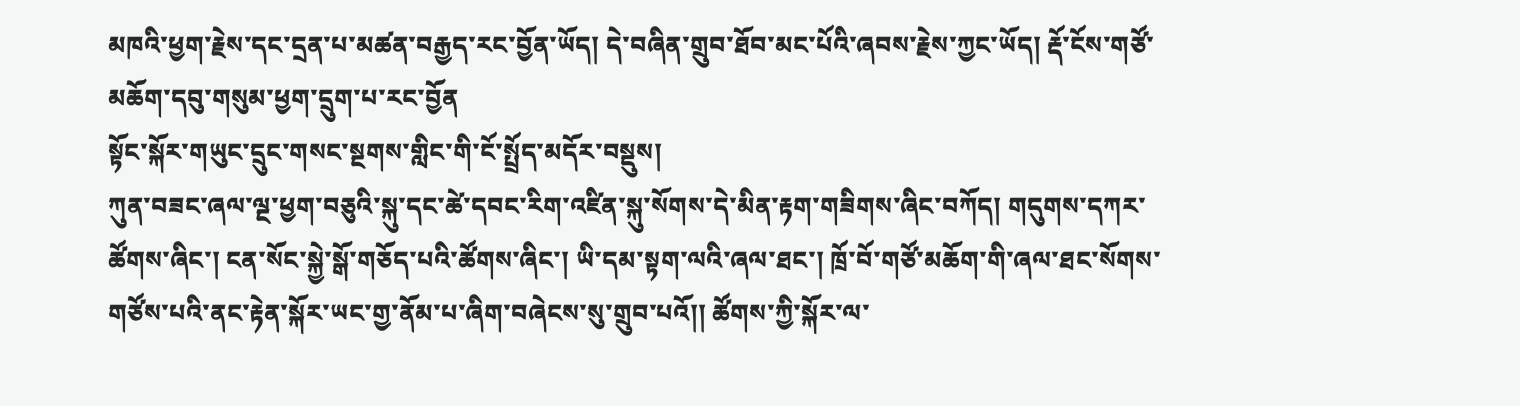མཁའི་ཕྱག་རྗེས་དང་དྲན་པ་མཚན་བརྒྱད་རང་བྱོན་ཡོད། དེ་བཞིན་གྲུབ་ཐོབ་མང་པོའི་ཞབས་རྗེས་ཀྱང་ཡོད། རྡོ་ངོས་གཙོ་མཆོག་དབུ་གསུམ་ཕྱག་དྲུག་པ་རང་བྱོན
སྟོང་སྐོར་གཡུང་དྲུང་གསང་སྔགས་གླིང་གི་ངོ་སྤྲོད་མདོར་བསྡུས།
ཀུན་བཟང་ཞལ་ལྔ་ཕྱག་བཅུའི་སྐུ་དང་ཚེ་དབང་རིག་འཛིན་སྐུ་སོགས་དེ་མིན་རྟག་གཟིགས་ཞིང་བཀོད། གདུགས་དཀར་ཚོགས་ཞིང་། ངན་སོང་སྐྱེ་སྒོ་གཅོད་པའི་ཚོགས་ཞིང་། ཡི་དམ་སྟག་ལའི་ཞལ་ཐང་། ཁྲོ་བོ་གཙོ་མཆོག་གི་ཞལ་ཐང་སོགས་གཙོས་པའི་ནང་རྟེན་སྐོར་ཡང་གྱ་ནོམ་པ་ཞིག་བཞེངས་སུ་གྲུབ་པའོ།། ཚོགས་ཀྱི་སྐོར་ལ་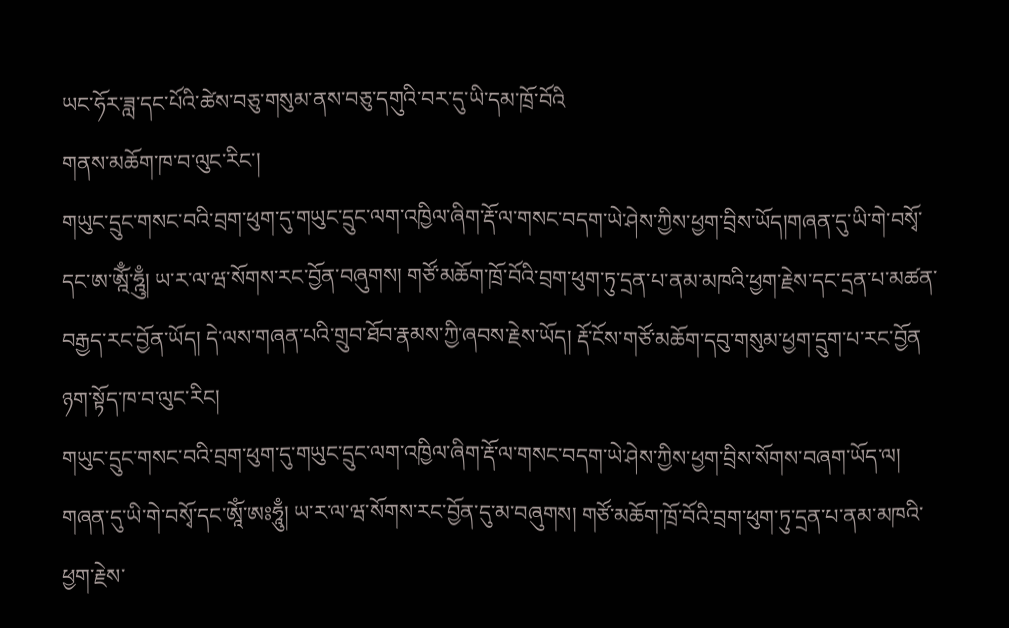ཡང་ཧོར་ཟླ་དང་པོའི་ཚེས་བཅུ་གསུམ་ནས་བཅུ་དགུའི་བར་དུ་ཡི་དམ་ཁྲོ་བོའི
གནས་མཆོག་ཁ་བ་ལུང་རིང་།
གཡུང་དྲུང་གསང་བའི་བྲག་ཕུག་དུ་གཡུང་དྲུང་ལག་འཁྱིལ་ཞིག་རྡོ་ལ་གསང་བདག་ཡེ་ཤེས་ཀྱིས་ཕྱག་བྲིས་ཡོད།གཞན་དུ་ཡི་གེ་བསྭོ་དང་ཨ་ཨྰོྃ་ཧྰུྃ། ཡ་ར་ལ་ཝ་སོགས་རང་བྱོན་བཞུགས། གཙོ་མཆོག་ཁྲོ་བོའི་བྲག་ཕུག་ཏུ་དྲན་པ་ནམ་མཁའི་ཕྱག་རྗེས་དང་དྲན་པ་མཚན་བརྒྱད་རང་བྱོན་ཡོད། དེ་ལས་གཞན་པའི་གྲུབ་ཐོབ་རྣམས་ཀྱི་ཞབས་རྗེས་ཡོད། རྡོ་ངོས་གཙོ་མཆོག་དབུ་གསུམ་ཕྱག་དྲུག་པ་རང་བྱོན
ཉག་སྟོད་ཁ་བ་ལུང་རིང།
གཡུང་དྲུང་གསང་བའི་བྲག་ཕུག་དུ་གཡུང་དྲུང་ལག་འཁྱིལ་ཞིག་རྡོ་ལ་གསང་བདག་ཡེ་ཤེས་ཀྱིས་ཕྱག་བྲིས་སོགས་བཞག་ཡོད་ལ། གཞན་དུ་ཡི་གེ་བསྭོ་དང་ཨཱོཾ་ཨཿཧཱུྃ། ཡ་ར་ལ་ཝ་སོགས་རང་བྱོན་དུ་མ་བཞུགས། གཙོ་མཆོག་ཁྲོ་བོའི་བྲག་ཕུག་ཏུ་དྲན་པ་ནམ་མཁའི་ཕྱག་རྗེས་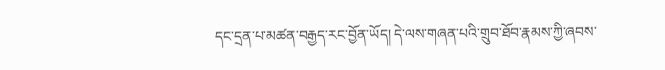དང་དྲན་པ་མཚན་བརྒྱད་རང་བྱོན་ཡོད། དེ་ལས་གཞན་པའི་གྲུབ་ཐོབ་རྣམས་ཀྱི་ཞབས་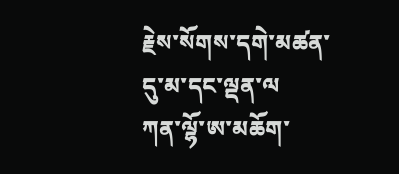རྗེས་སོགས་དགེ་མཚན་དུ་མ་དང་ལྡན་ལ
ཀན་ལྷོ་ཨ་མཆོག་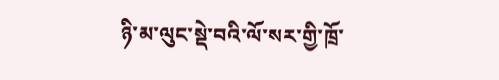ཉི་མ་ལུང་སྡེ་བའི་ལོ་སར་གྱི་ཁྲོ་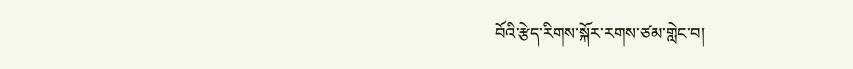བོའི་རྩེད་རིགས་སྐོར་རགས་ཙམ་གླེང་བ།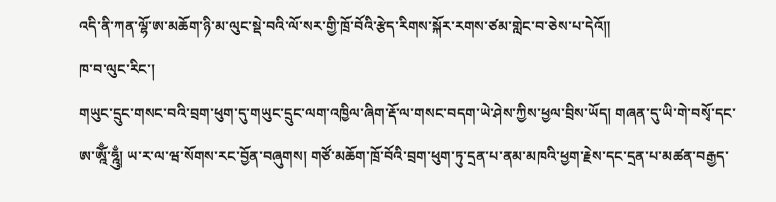འདི་ནི་ཀན་ལྷོ་ཨ་མཆོག་ཉི་མ་ལུང་སྡེ་བའི་ལོ་སར་གྱི་ཁྲོ་བོའི་རྩེད་རིགས་སྐོར་རགས་ཙམ་གླེང་བ་ཅེས་པ་དེའོ༎
ཁ་བ་ལུང་རིང་།
གཡུང་དྲུང་གསང་བའི་བྲག་ཕུག་དུ་གཡུང་དྲུང་ལག་འཁྱིལ་ཞིག་རྡོ་ལ་གསང་བདག་ཡེ་ཤེས་ཀྱིས་ཕྱལ་བྲིས་ཡོད། གཞན་དུ་ཡི་གེ་བསྭོ་དང་ཨ་ཨྰོྃ་ཧྰུྃ། ཡ་ར་ལ་ཝ་སོགས་རང་བྱོན་བཞུགས། གཙོ་མཆོག་ཁྲོ་བོའི་བྲག་ཕུག་ཏུ་དྲན་པ་ནམ་མཁའི་ཕྱག་རྗེས་དང་དྲན་པ་མཚན་བརྒྱད་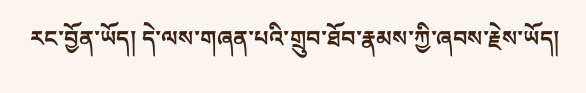རང་བྱོན་ཡོད། དེ་ལས་གཞན་པའི་གྲུབ་ཐོབ་རྣམས་ཀྱི་ཞབས་རྗེས་ཡོད།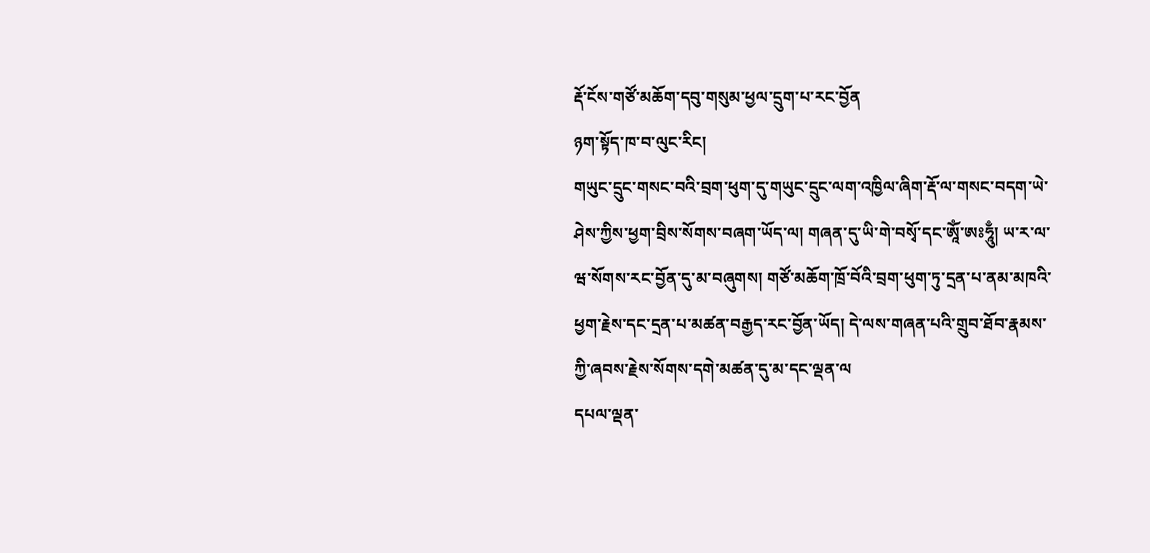རྡོ་ངོས་གཙོ་མཆོག་དབུ་གསུམ་ཕྱལ་དྲུག་པ་རང་བྱོན
ཉག་སྟོད་ཁ་བ་ལུང་རིང།
གཡུང་དྲུང་གསང་བའི་བྲག་ཕུག་དུ་གཡུང་དྲུང་ལག་འཁྱིལ་ཞིག་རྡོ་ལ་གསང་བདག་ཡེ་ཤེས་ཀྱིས་ཕྱག་བྲིས་སོགས་བཞག་ཡོད་ལ། གཞན་དུ་ཡི་གེ་བསྭོ་དང་ཨཱོཾ་ཨཿཧཱུྃ། ཡ་ར་ལ་ཝ་སོགས་རང་བྱོན་དུ་མ་བཞུགས། གཙོ་མཆོག་ཁྲོ་བོའི་བྲག་ཕུག་ཏུ་དྲན་པ་ནམ་མཁའི་ཕྱག་རྗེས་དང་དྲན་པ་མཚན་བརྒྱད་རང་བྱོན་ཡོད། དེ་ལས་གཞན་པའི་གྲུབ་ཐོབ་རྣམས་ཀྱི་ཞབས་རྗེས་སོགས་དགེ་མཚན་དུ་མ་དང་ལྡན་ལ
དཔལ་ལྡན་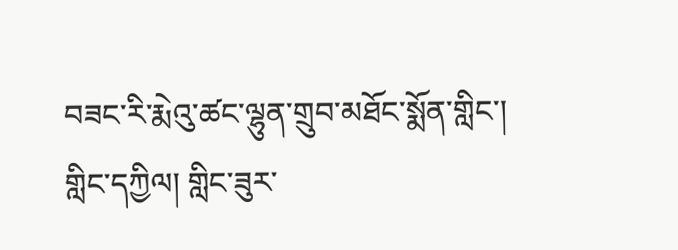བཟང་རི་རྨེའུ་ཚང་ལྷུན་གྲུབ་མཐོང་སྨོན་གླིང་།
གླིང་དཀྱིལ། གླིང་ཟུར་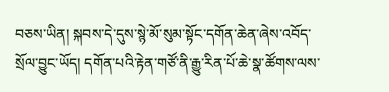བཅས་ཡིན། སྐབས་དེ་དུས་སྙེ་མོ་སུམ་སྟོང་དགོན་ཆེན་ཞེས་འབོད་སྲོལ་བྱུང་ཡོད། དགོན་པའི་རྟེན་གཙོ་ནི་རྒྱུ་རིན་པོ་ཆེ་སྣ་ཚོགས་ལས་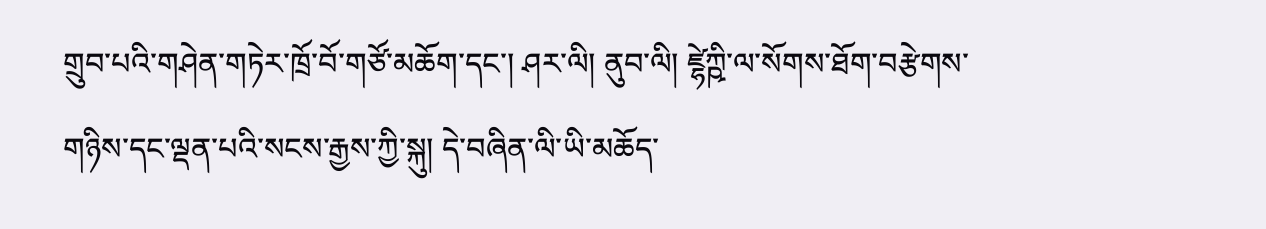གྲུབ་པའི་གཤེན་གཏེར་ཁྲོ་བོ་གཙོ་མཆོག་དང་། ཤར་ལི། ནུབ་ལི། ཛྷེཀྵི་ལ་སོགས་ཐོག་བརྩེགས་གཉིས་དང་ལྡན་པའི་སངས་རྒྱས་ཀྱི་སྐུ། དེ་བཞིན་ལི་ཡི་མཆོད་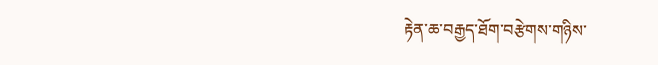རྟེན་ཆ་བརྒྱད་ཐོག་བརྩེགས་གཉིས་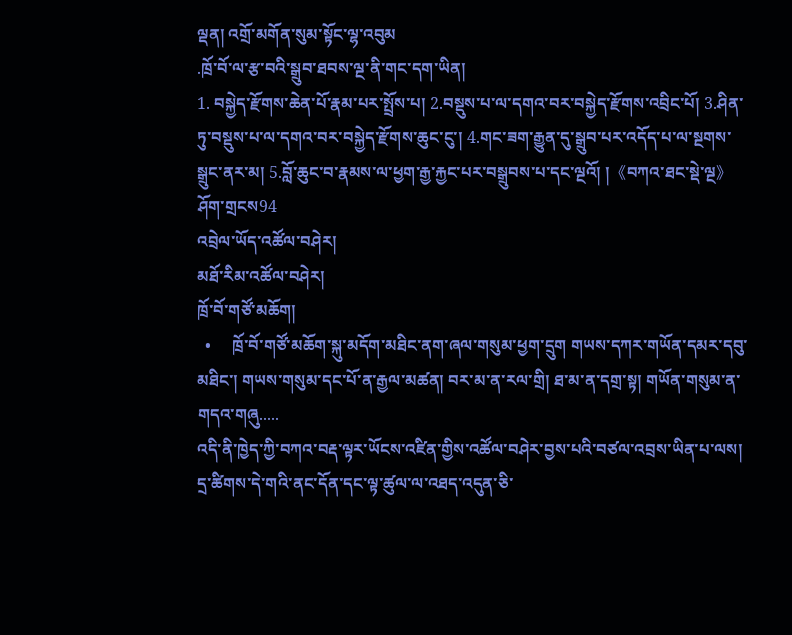ལྡན། འགྲོ་མགོན་སུམ་སྟོང་ལྷ་འབུམ
.ཁྲོ་བོ་ལ་རྩ་བའི་སྒྲུབ་ཐབས་ལྔ་ནི་གང་དག་ཡིན།
1. བསྐྱེད་རྫོགས་ཆེན་པོ་རྣམ་པར་སྤྲོས་པ། 2.བསྡུས་པ་ལ་དགའ་བར་བསྐྱེད་རྫོགས་འབྲིང་པོ། 3.ཤིན་ཏུ་བསྡུས་པ་ལ་དགའ་བར་བསྐྱེད་རྫོགས་ཆུང་ངུ་། 4.གང་ཟག་རྒྱུན་དུ་སྒྲུབ་པར་འདོད་པ་ལ་སྔགས་སྒྲུང་ནར་མ། 5.བློ་ཆུང་བ་རྣམས་ལ་ཕྱག་རྒྱ་རྐྱང་པར་བསྒྲུབས་པ་དང་ལྔའོ། །《བཀའ་ཐང་སྡེ་ལྔ》ཤོག་གྲངས94
འབྲེལ་ཡོད་འཚོལ་བཤེར།
མཐོ་རིམ་འཚོལ་བཤེར།
ཁྲོ་བོ་གཙོ་མཆོག།
  •     ཁྲོ་བོ་གཙོ་མཆོག་སྐུ་མདོག་མཐིང་ནག་ཞལ་གསུམ་ཕྱག་དྲུག གཡས་དཀར་གཡོན་དམར་དབུ་མཐིང་། གཡས་གསུམ་དང་པོ་ན་རྒྱལ་མཚན། བར་མ་ན་རལ་གྲི། ཐ་མ་ན་དགྲ་སྟ། གཡོན་གསུམ་ན་གདའ་གཞུ.....
འདི་ནི་ཁྱེད་ཀྱི་བཀའ་བརྡ་ལྟར་ཡོངས་འཛིན་གྱིས་འཚོལ་བཤེར་བྱས་པའི་བཙལ་འབྲས་ཡིན་པ་ལས། དྲ་ཚིགས་དེ་གའི་ནང་དོན་དང་ལྟ་ཚུལ་ལ་འཐད་འདུན་ཅི་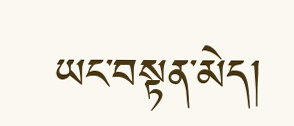ཡང་བསྟན་མེད།